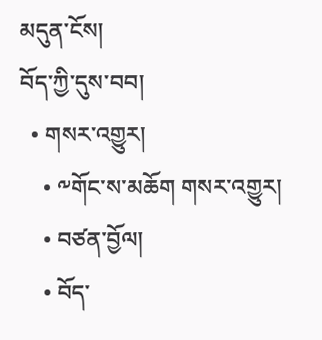མདུན་ངོས།
བོད་ཀྱི་དུས་བབ།
  • གསར་འགྱུར།
    • ༸གོང་ས་མཆོག གསར་འགྱུར།
    • བཙན་བྱོལ།
    • བོད་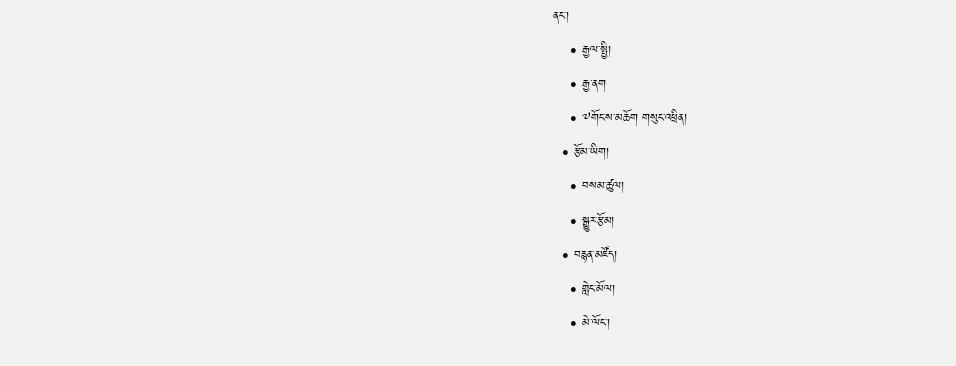ནང་།
    • རྒྱལ་སྤྱི།
    • རྒྱ་ནག
    • ༧གོང་ས་མཆོག གསུང་འཕྲིན།
  • རྩོམ་ཡིག།
    • བསམ་ཚུལ།
    • སྒྱུར་རྩོམ།
  • བརྙན་མཛོད།
    • གླེང་མོལ།
    • མེ་ལོང་།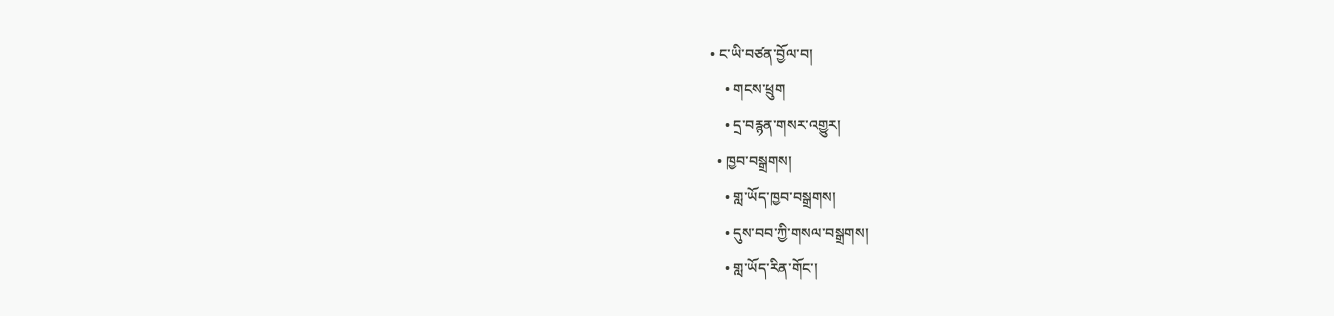• ང་ཡི་བཙན་བྱོལ་བ།
    • གངས་ཕྲུག
    • དྲ་བརྙན་གསར་འགྱུར།
  • ཁྱབ་བསྒྲགས།
    • གླ་ཡོད་ཁྱབ་བསྒྲགས།
    • དུས་བབ་ཀྱི་གསལ་བསྒྲགས།
    • གླ་ཡོད་རིན་གོང་།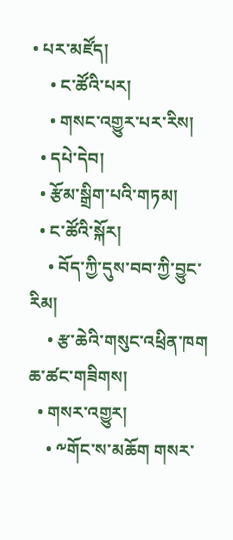• པར་མཛོད།
    • ང་ཚོའི་པར།
    • གསང་འགྱུར་པར་རིས།
  • དཔེ་དེབ།
  • རྩོམ་སྒྲིག་པའི་གཏམ།
  • ང་ཚོའི་སྐོར།
    • བོད་ཀྱི་དུས་བབ་ཀྱི་བྱུང་རིམ།
    • རྩ་ཆེའི་གསུང་འཕྲིན་ཁག
ཆ་ཚང་གཟིགས།
  • གསར་འགྱུར།
    • ༸གོང་ས་མཆོག གསར་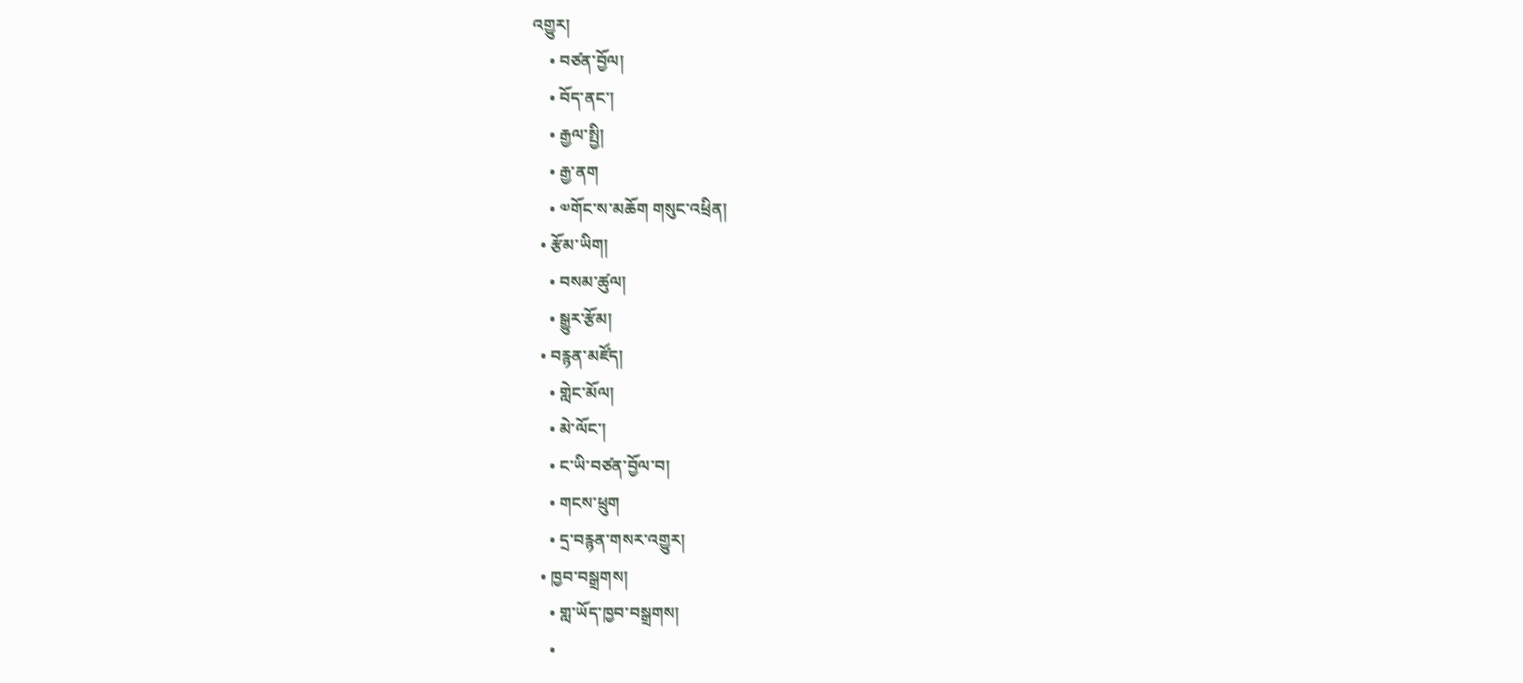འགྱུར།
    • བཙན་བྱོལ།
    • བོད་ནང་།
    • རྒྱལ་སྤྱི།
    • རྒྱ་ནག
    • ༧གོང་ས་མཆོག གསུང་འཕྲིན།
  • རྩོམ་ཡིག།
    • བསམ་ཚུལ།
    • སྒྱུར་རྩོམ།
  • བརྙན་མཛོད།
    • གླེང་མོལ།
    • མེ་ལོང་།
    • ང་ཡི་བཙན་བྱོལ་བ།
    • གངས་ཕྲུག
    • དྲ་བརྙན་གསར་འགྱུར།
  • ཁྱབ་བསྒྲགས།
    • གླ་ཡོད་ཁྱབ་བསྒྲགས།
    •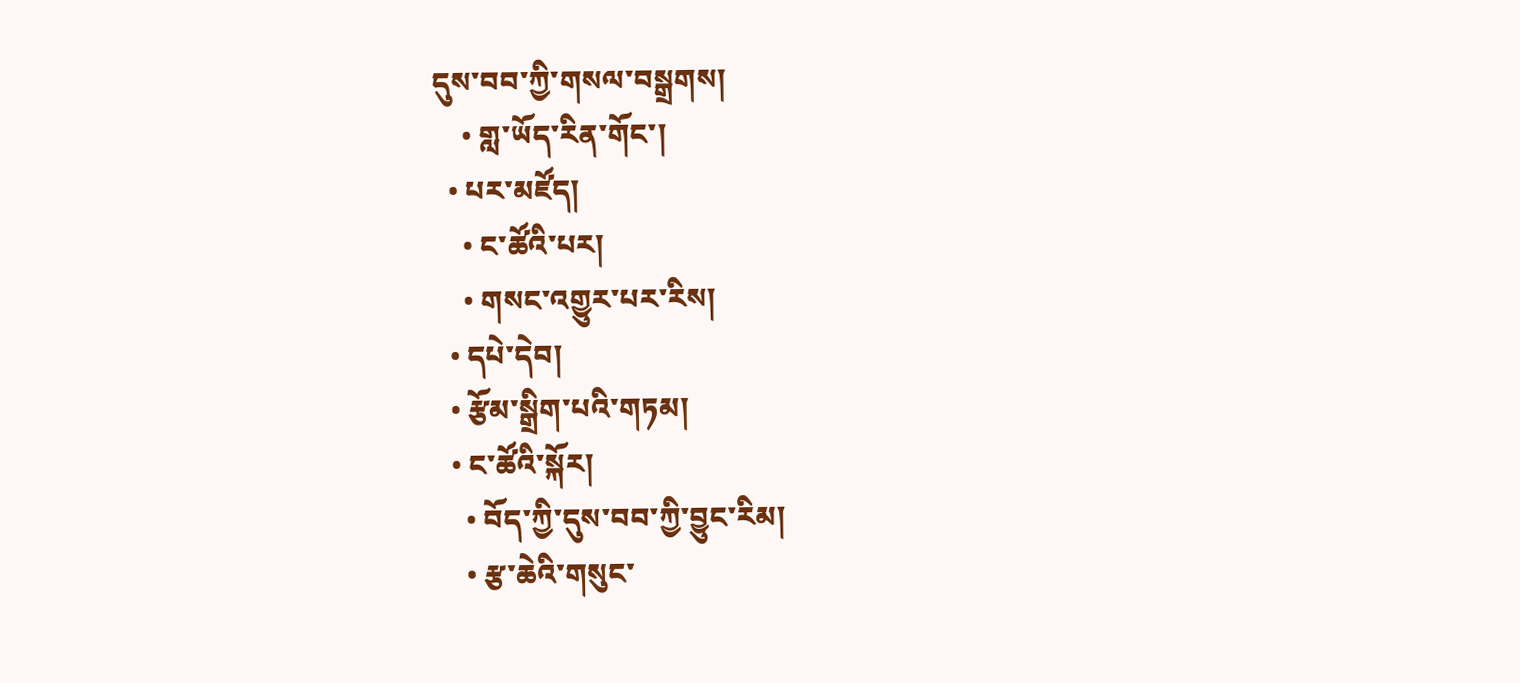དུས་བབ་ཀྱི་གསལ་བསྒྲགས།
    • གླ་ཡོད་རིན་གོང་།
  • པར་མཛོད།
    • ང་ཚོའི་པར།
    • གསང་འགྱུར་པར་རིས།
  • དཔེ་དེབ།
  • རྩོམ་སྒྲིག་པའི་གཏམ།
  • ང་ཚོའི་སྐོར།
    • བོད་ཀྱི་དུས་བབ་ཀྱི་བྱུང་རིམ།
    • རྩ་ཆེའི་གསུང་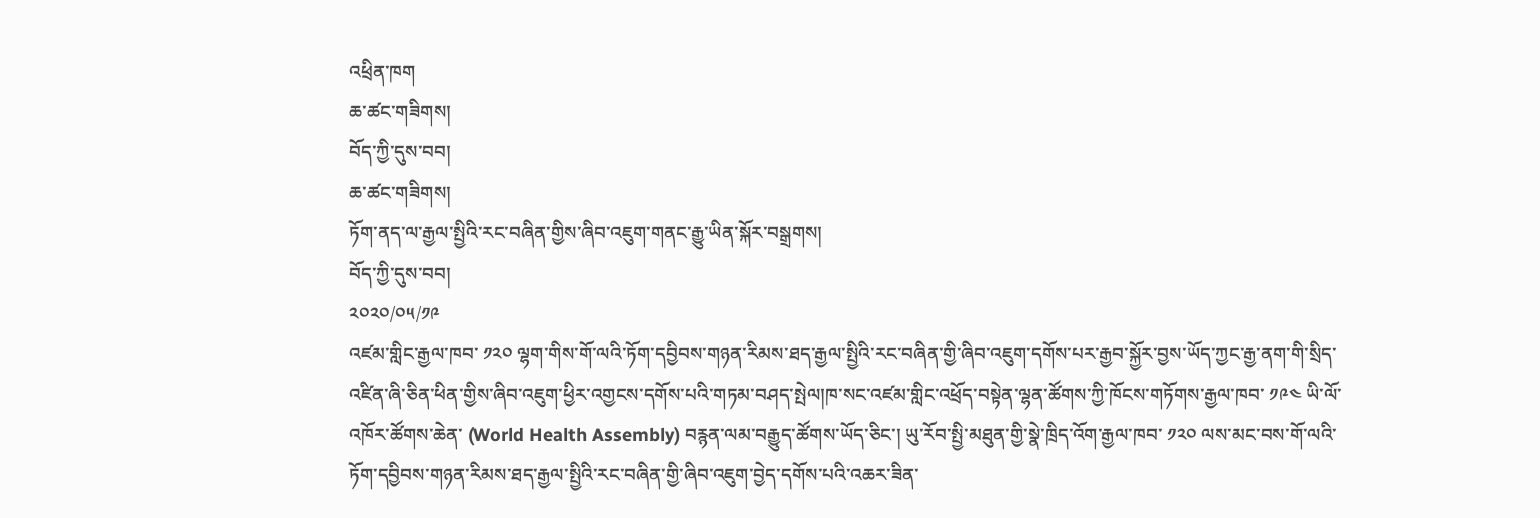འཕྲིན་ཁག
ཆ་ཚང་གཟིགས།
བོད་ཀྱི་དུས་བབ།
ཆ་ཚང་གཟིགས།
ཏོག་ནད་ལ་རྒྱལ་སྤྱིའི་རང་བཞིན་གྱིས་ཞིབ་འཇུག་གནང་རྒྱུ་ཡིན་སྐོར་བསྒྲགས།
བོད་ཀྱི་དུས་བབ།
༢༠༢༠/༠༥/༡༩
འཛམ་གླིང་རྒྱལ་ཁབ་ ༡༢༠ ལྷག་གིས་གོ་ལའི་ཏོག་དབྱིབས་གཉན་རིམས་ཐད་རྒྱལ་སྤྱིའི་རང་བཞིན་གྱི་ཞིབ་འཇུག་དགོས་པར་རྒྱབ་སྐྱོར་བྱས་ཡོད་ཀྱང་རྒྱ་ནག་གི་སྲིད་འཛིན་ཞི་ཅིན་ཕིན་གྱིས་ཞིབ་འཇུག་ཕྱིར་འགྱངས་དགོས་པའི་གཏམ་བཤད་སྤེལ།ཁ་སང་འཛམ་གླིང་འཕྲོད་བསྟེན་ལྷན་ཚོགས་ཀྱི་ཁོངས་གཏོགས་རྒྱལ་ཁབ་ ༡༩༤ ཡི་ལོ་འཁོར་ཚོགས་ཆེན་ (World Health Assembly) བརྙན་ལམ་བརྒྱུད་ཚོགས་ཡོད་ཅིང་། ཡུ་རོབ་སྤྱི་མཐུན་གྱི་སྣེ་ཁྲིད་འོག་རྒྱལ་ཁབ་ ༡༢༠ ལས་མང་བས་གོ་ལའི་ཏོག་དབྱིབས་གཉན་རིམས་ཐད་རྒྱལ་སྤྱིའི་རང་བཞིན་གྱི་ཞིབ་འཇུག་བྱེད་དགོས་པའི་འཆར་ཟིན་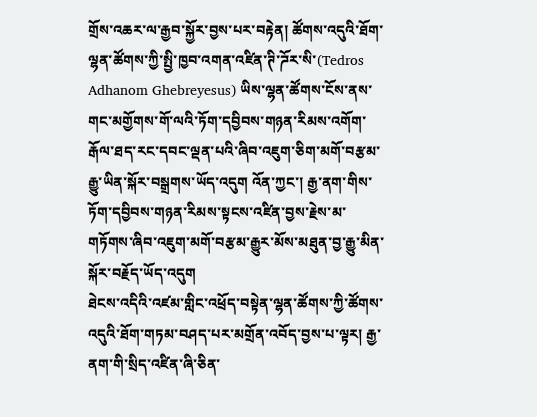གྲོས་འཆར་ལ་རྒྱབ་སྐྱོར་བྱས་པར་བརྟེན། ཚོགས་འདུའི་ཐོག་ལྷན་ཚོགས་ཀྱི་སྤྱི་ཁྱབ་འགན་འཛིན་ཊི་ཌོར་སི་(Tedros Adhanom Ghebreyesus) ཡིས་ལྷན་ཚོགས་ངོས་ནས་གང་མགྱོགས་གོ་ལའི་ཏོག་དབྱིབས་གཉན་རིམས་འགོག་རྒོལ་ཐད་རང་དབང་ལྡན་པའི་ཞིབ་འཇུག་ཅིག་མགོ་བརྩམ་རྒྱུ་ཡིན་སྐོར་བསྒྲགས་ཡོད་འདུག འོན་ཀྱང་། རྒྱ་ནག་གིས་ཏོག་དབྱིབས་གཉན་རིམས་སྟངས་འཛིན་བྱས་རྗེས་མ་གཏོགས་ཞིབ་འཇུག་མགོ་བརྩམ་རྒྱུར་མོས་མཐུན་བྱ་རྒྱུ་མིན་སྐོར་བརྗོད་ཡོད་འདུག
ཐེངས་འདིའི་འཛམ་གླིང་འཕྲོད་བསྟེན་ལྷན་ཚོགས་ཀྱི་ཚོགས་འདུའི་ཐོག་གཏམ་བཤད་པར་མགྲོན་འབོད་བྱས་པ་ལྟར། རྒྱ་ནག་གི་སྲིད་འཛིན་ཞི་ཅིན་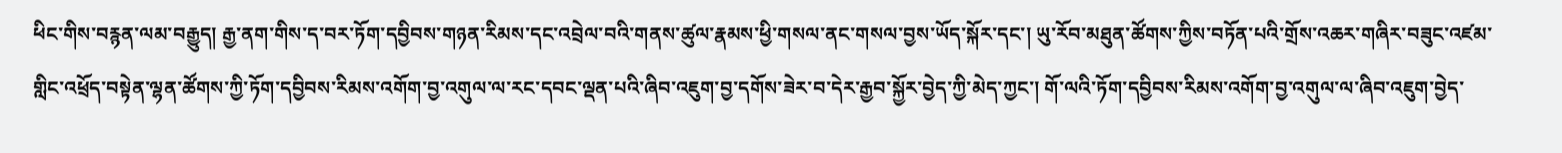ཕིང་གིས་བརྙན་ལམ་བརྒྱུད། རྒྱ་ནག་གིས་ད་བར་ཏོག་དབྱིབས་གཉན་རིམས་དང་འབྲེལ་བའི་གནས་ཚུལ་རྣམས་ཕྱི་གསལ་ནང་གསལ་བྱས་ཡོད་སྐོར་དང་། ཡུ་རོབ་མཐུན་ཚོགས་ཀྱིས་བཏོན་པའི་གྲོས་འཆར་གཞིར་བཟུང་འཛམ་གླིང་འཕྲོད་བསྟེན་ལྷན་ཚོགས་ཀྱི་ཏོག་དབྱིབས་རིམས་འགོག་བྱ་འགུལ་ལ་རང་དབང་ལྡན་པའི་ཞིབ་འཇུག་བྱ་དགོས་ཟེར་བ་དེར་རྒྱབ་སྐྱོར་བྱེད་ཀྱི་མེད་ཀྱང་། གོ་ལའི་ཏོག་དབྱིབས་རིམས་འགོག་བྱ་འགུལ་ལ་ཞིབ་འཇུག་བྱེད་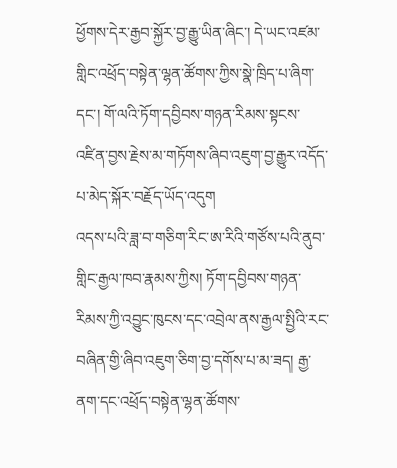ཕྱོགས་དེར་རྒྱབ་སྐྱོར་བྱ་རྒྱུ་ཡིན་ཞིང་། དེ་ཡང་འཛམ་གླིང་འཕྲོད་བསྟེན་ལྷན་ཚོགས་ཀྱིས་སྣེ་ཁྲིད་པ་ཞིག་དང་། གོ་ལའི་ཏོག་དབྱིབས་གཉན་རིམས་སྟངས་འཛིན་བྱས་རྗེས་མ་གཏོགས་ཞིབ་འཇུག་བྱ་རྒྱུར་འདོད་པ་མེད་སྐོར་བརྗོད་ཡོད་འདུག
འདས་པའི་ཟླ་བ་གཅིག་རིང་ཨ་རིའི་གཙོས་པའི་ནུབ་གླིང་རྒྱལ་ཁབ་རྣམས་ཀྱིས། ཏོག་དབྱིབས་གཉན་རིམས་ཀྱི་འབྱུང་ཁུངས་དང་འབྲེལ་ནས་རྒྱལ་སྤྱིའི་རང་བཞིན་གྱི་ཞིབ་འཇུག་ཅིག་བྱ་དགོས་པ་མ་ཟད། རྒྱ་ནག་དང་འཕྲོད་བསྟེན་ལྷན་ཚོགས་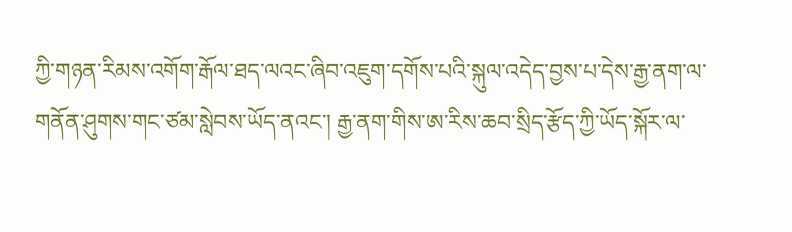ཀྱི་གཉན་རིམས་འགོག་རྒོལ་ཐད་ལའང་ཞིབ་འཇུག་དགོས་པའི་སྐུལ་འདེད་བྱས་པ་དེས་རྒྱ་ནག་ལ་གནོན་ཤུགས་གང་ཙམ་སླེབས་ཡོད་ནའང་། རྒྱ་ནག་གིས་ཨ་རིས་ཆབ་སྲིད་རྩོད་ཀྱི་ཡོད་སྐོར་ལ་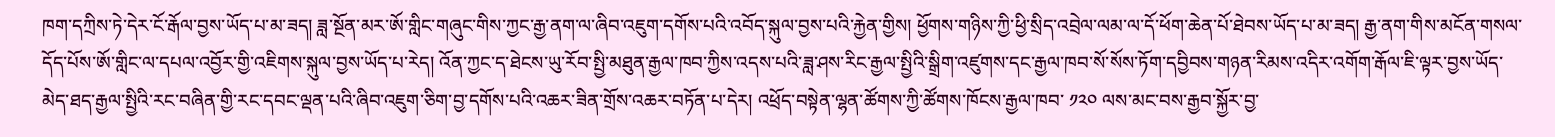ཁག་དཀྲིས་ཏེ་དེར་ངོ་རྒོལ་བྱས་ཡོད་པ་མ་ཟད། ཟླ་སྔོན་མར་ཨོ་གླིང་གཞུང་གིས་ཀྱང་རྒྱ་ནག་ལ་ཞིབ་འཇུག་དགོས་པའི་འབོད་སྐུལ་བྱས་པའི་རྐྱེན་གྱིས། ཕྱོགས་གཉིས་ཀྱི་ཕྱི་སྲིད་འབྲེལ་ལམ་ལ་དོ་ཕོག་ཆེན་པོ་ཐེབས་ཡོད་པ་མ་ཟད། རྒྱ་ནག་གིས་མངོན་གསལ་དོད་པོས་ཨོ་གླིང་ལ་དཔལ་འབྱོར་གྱི་འཇིགས་སྐུལ་བྱས་ཡོད་པ་རེད། འོན་ཀྱང་ད་ཐེངས་ཡུ་རོབ་སྤྱི་མཐུན་རྒྱལ་ཁབ་ཀྱིས་འདས་པའི་ཟླ་ཤས་རིང་རྒྱལ་སྤྱིའི་སྒྲིག་འཛུགས་དང་རྒྱལ་ཁབ་སོ་སོས་ཏོག་དབྱིབས་གཉན་རིམས་འདིར་འགོག་རྒོལ་ཇི་ལྟར་བྱས་ཡོད་མེད་ཐད་རྒྱལ་སྤྱིའི་རང་བཞིན་གྱི་རང་དབང་ལྡན་པའི་ཞིབ་འཇུག་ཅིག་བྱ་དགོས་པའི་འཆར་ཟིན་གྲོས་འཆར་བཏོན་པ་དེར། འཕྲོད་བསྟེན་ལྷན་ཚོགས་ཀྱི་ཚོགས་ཁོངས་རྒྱལ་ཁབ་ ༡༢༠ ལས་མང་བས་རྒྱབ་སྐྱོར་བྱ་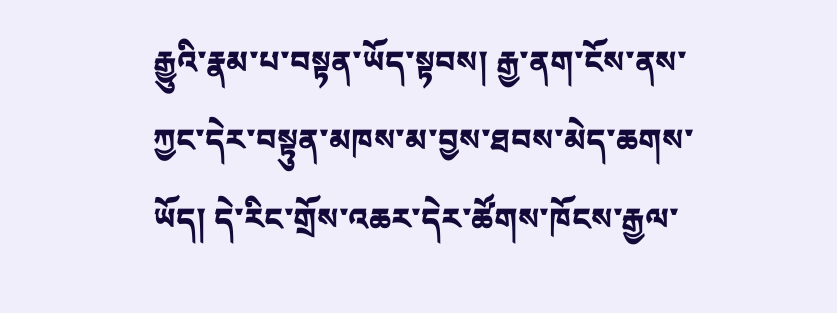རྒྱུའི་རྣམ་པ་བསྟན་ཡོད་སྟབས། རྒྱ་ནག་ངོས་ནས་ཀྱང་དེར་བསྟུན་མཁས་མ་བྱས་ཐབས་མེད་ཆགས་ཡོད། དེ་རིང་གྲོས་འཆར་དེར་ཚོགས་ཁོངས་རྒྱལ་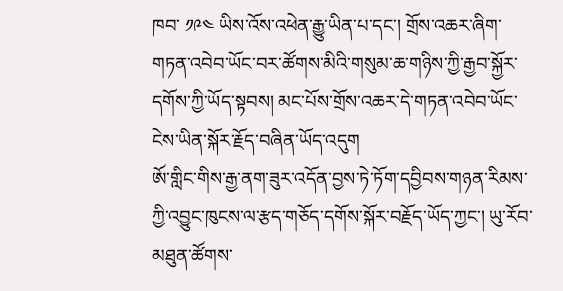ཁབ་ ༡༩༤ ཡིས་འོས་འཕེན་རྒྱུ་ཡིན་པ་དང་། གྲོས་འཆར་ཞིག་གཏན་འབེབ་ཡོང་བར་ཚོགས་མིའི་གསུམ་ཆ་གཉིས་ཀྱི་རྒྱབ་སྐྱོར་དགོས་ཀྱི་ཡོད་སྟབས། མང་པོས་གྲོས་འཆར་དེ་གཏན་འབེབ་ཡོང་ངེས་ཡིན་སྐོར་རྗོད་བཞིན་ཡོད་འདུག
ཨོ་གླིང་གིས་རྒྱ་ནག་ཟུར་འདོན་བྱས་ཏེ་ཏོག་དབྱིབས་གཉན་རིམས་ཀྱི་འབྱུང་ཁུངས་ལ་རྩད་གཅོད་དགོས་སྐོར་བརྗོད་ཡོད་ཀྱང་། ཡུ་རོབ་མཐུན་ཚོགས་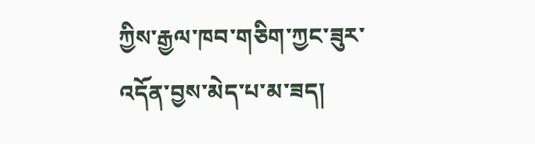ཀྱིས་རྒྱལ་ཁབ་གཅིག་ཀྱང་ཟུར་འདོན་བྱས་མེད་པ་མ་ཟད།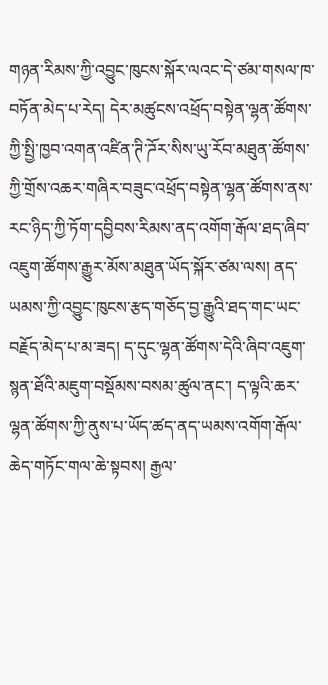གཉན་རིམས་ཀྱི་འབྱུང་ཁུངས་སྐོར་ལའང་དེ་ཙམ་གསལ་ཁ་བཏོན་མེད་པ་རེད། དེར་མཚུངས་འཕྲོད་བསྟེན་ལྷན་ཚོགས་ཀྱི་སྤྱི་ཁྱབ་འགན་འཛིན་ཊི་ཌོར་སིས་ཡུ་རོབ་མཐུན་ཚོགས་ཀྱི་གྲོས་འཆར་གཞིར་བཟུང་འཕྲོད་བསྟེན་ལྷན་ཚོགས་ནས་རང་ཉིད་ཀྱི་ཏོག་དབྱིབས་རིམས་ནད་འགོག་རྒོལ་ཐད་ཞིབ་འཇུག་ཚོགས་རྒྱུར་མོས་མཐུན་ཡོད་སྐོར་ཙམ་ལས། ནད་ཡམས་ཀྱི་འབྱུང་ཁུངས་རྩད་གཅོད་བྱ་རྒྱུའི་ཐད་གང་ཡང་བརྗོད་མེད་པ་མ་ཟད། ད་དུང་ལྷན་ཚོགས་དེའི་ཞིབ་འཇུག་སྙན་ཐོའི་མཇུག་བསྡོམས་བསམ་ཚུལ་ནང་། ད་ལྟའི་ཆར་ལྷན་ཚོགས་ཀྱི་ནུས་པ་ཡོད་ཚད་ནད་ཡམས་འགོག་རྒོལ་ཆེད་གཏོང་གལ་ཆེ་སྟབས། རྒྱལ་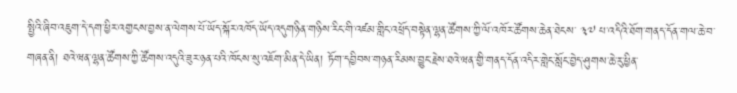སྤྱིའི་ཞིབ་འཇུག་དེ་དག་ཕྱིར་འགྱངས་བྱས་ན་ལེགས་པོ་ཡོད་སྐོར་འཁོད་ཡོད་འདུགཉིན་གཉིས་རིང་གི་འཛམ་གླིང་འཕྲོད་བསྟེན་ལྷན་ཚོགས་ཀྱི་ལོ་འཁོར་ཚོགས་ཆེན་ཐེངས་ ༣༧ པ་འདིའི་ཐོག་གནད་དོན་གལ་ཆེ་བ་གཞན་ནི། ཐའེ་ཝན་ལྷན་ཚོགས་ཀྱི་ཚོགས་འདུའི་ཟུར་ཉན་པའི་ཁོངས་སུ་འཇོག་མིན་དེ་ཡིན། ཏོག་དབྱིབས་གཉན་རིམས་བྱུང་རྗེས་ཐའེ་ཝན་གྱི་གནད་དོན་འདིར་གླེང་སློང་བྱེད་ཤུགས་ཆེ་རུ་ཕྱིན་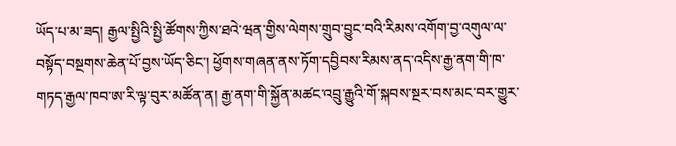ཡོད་པ་མ་ཟད། རྒྱལ་སྤྱིའི་སྤྱི་ཚོགས་ཀྱིས་ཐའེ་ཝན་གྱིས་ལེགས་གྲུབ་བྱུང་བའི་རིམས་འགོག་བྱ་འགུལ་ལ་བསྟོད་བསྔགས་ཆེན་པོ་བྱས་ཡོད་ཅིང་། ཕྱོགས་གཞན་ནས་ཏོག་དབྱིབས་རིམས་ནད་འདིས་རྒྱ་ནག་གི་ཁ་གཏད་རྒྱལ་ཁབ་ཨ་རི་ལྟ་བུར་མཚོན་ན། རྒྱ་ནག་གི་སྐྱོན་མཚང་འབྲུ་རྒྱུའི་གོ་སྐབས་སྔར་བས་མང་བར་གྱུར་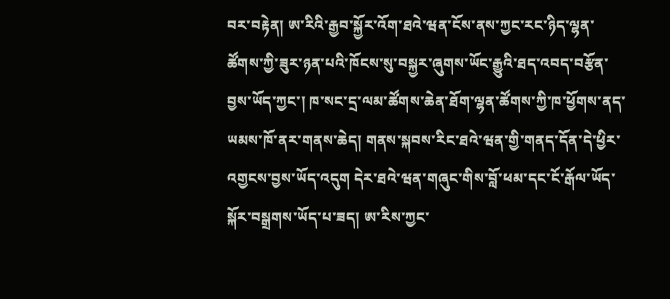བར་བརྟེན། ཨ་རིའི་རྒྱབ་སྐྱོར་འོག་ཐའེ་ཝན་ངོས་ནས་ཀྱང་རང་ཉིད་ལྷན་ཚོགས་ཀྱི་ཟུར་ཉན་པའི་ཁོངས་སུ་བསྐྱར་ཞུགས་ཡོང་རྒྱུའི་ཐད་འབད་བརྩོན་བྱས་ཡོད་ཀྱང་། ཁ་སང་དྲ་ལམ་ཚོགས་ཆེན་ཐོག་ལྷན་ཚོགས་ཀྱི་ཁ་ཕྱོགས་ནད་ཡམས་ཁོ་ནར་གནས་ཆེད། གནས་སྐབས་རིང་ཐའེ་ཝན་གྱི་གནད་དོན་དེ་ཕྱིར་འགྱངས་བྱས་ཡོད་འདུག དེར་ཐའེ་ཝན་གཞུང་གིས་བློ་ཕམ་དང་ངོ་རྒོལ་ཡོད་སྐོར་བསྒྲགས་ཡོད་པ་ཟད། ཨ་རིས་ཀྱང་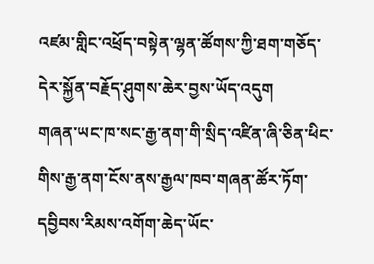འཛམ་གླིང་འཕྲོད་བསྟེན་ལྷན་ཚོགས་ཀྱི་ཐག་གཅོད་དེར་སྐྱོན་བརྗོད་ཤུགས་ཆེར་བྱས་ཡོད་འདུག
གཞན་ཡང་ཁ་སང་རྒྱ་ནག་གི་སྲིད་འཛིན་ཞི་ཅིན་ཕིང་གིས་རྒྱ་ནག་ངོས་ནས་རྒྱལ་ཁབ་གཞན་ཚོར་ཏོག་དབྱིབས་རིམས་འགོག་ཆེད་ཡོང་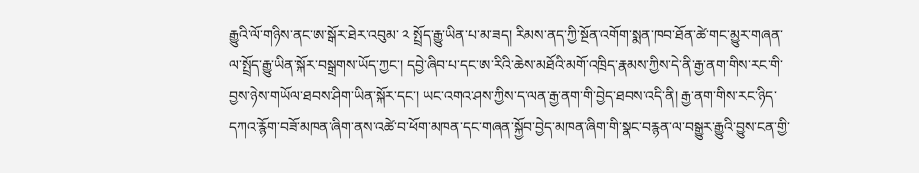རྒྱུའི་ལོ་གཉིས་ནང་ཨ་སྒོར་ཐེར་འབུམ་ ༢ སྤྲོད་རྒྱུ་ཡིན་པ་མ་ཟད། རིམས་ནད་ཀྱི་སྔོན་འགོག་སྨན་ཁབ་ཐོན་ཚེ་གང་མྱུར་གཞན་ལ་སྤྲོད་རྒྱུ་ཡིན་སྐོར་བསྒྲགས་ཡོད་ཀྱང་། དབྱེ་ཞིབ་པ་དང་ཨ་རིའི་ཆེས་མཐོའི་མགོ་འཁྲིད་རྣམས་ཀྱིས་དེ་ནི་རྒྱ་ནག་གིས་རང་གི་བྱས་ཉེས་གཡོལ་ཐབས་ཤིག་ཡིན་སྐོར་དང་། ཡང་འགའ་ཤས་ཀྱིས་ད་ལན་རྒྱ་ནག་གི་བྱེད་ཐབས་འདི་ནི། རྒྱ་ནག་གིས་རང་ཉིད་དཀའ་རྙོག་བཟོ་མཁན་ཞིག་ནས་འཚེ་བ་ཕོག་མཁན་དང་གཞན་སྐྱོབ་བྱེད་མཁན་ཞིག་གི་སྣང་བརྙན་ལ་བསྒྱུར་རྒྱུའི་བྱུས་ངན་གྱི་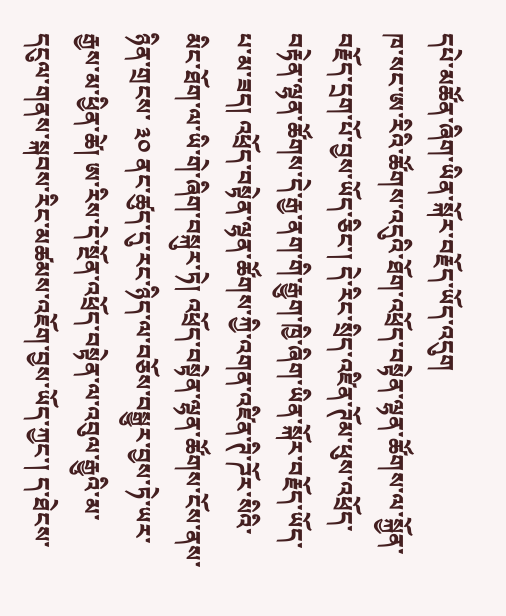དཔེ་མཚོན་ཞིག་ཡིན་སྐོར་བརྗོད་ཡོད་འདུག
ཁ་སང་ཨ་རིའི་ཚོགས་འདུའི་ཐོག་འཕྲོད་བསྟེན་ལྷན་ཚོགས་ལ་སྐྱོན་བརྗོད་དྲག་པོ་བྱས་ཡོད་ཅིང་། དེ་རིང་སྲིད་འཛིན་ཊོམ་ཕུས་འཕྲོད་བརྟེན་ལྷན་ཚོགས་དེ་རྒྱ་ནག་གི་རྒྱུག་ཁྱི་ཞིག་ཡིན་སྐོར་བརྗོད་ཡོད་པ་མ་ཟད། འཕྲོད་བསྟེན་ལྷན་ཚོགས་ཀྱི་འགན་འཛིན་ཊི་ཌོར་སིའི་མིང་ཐོག་ལ་ཡི་གེ་ཞིག་བསྐུར་ཏེ། འཕྲོད་བསྟེན་ལྷན་ཚོགས་ངོས་ནས་ཉིན་གྲངས་ ༣༠ ནང་ཚུད་དུ་རང་ཉིད་ལ་བཅོས་བསྒྱུར་བྱས་ཏེ་ཡར་རྒྱས་མ་ཕྱིན་ཚེ། ཨ་རིས་དེ་སྔོན་འཕྲོད་བསྟེན་ལ་འབུལ་རྒྱུའི་མ་དངུལ་གནས་སྐབས་རིང་མཚམས་འཇོག་བྱས་ཡོད་ཀྱང་། ད་ཐེངས་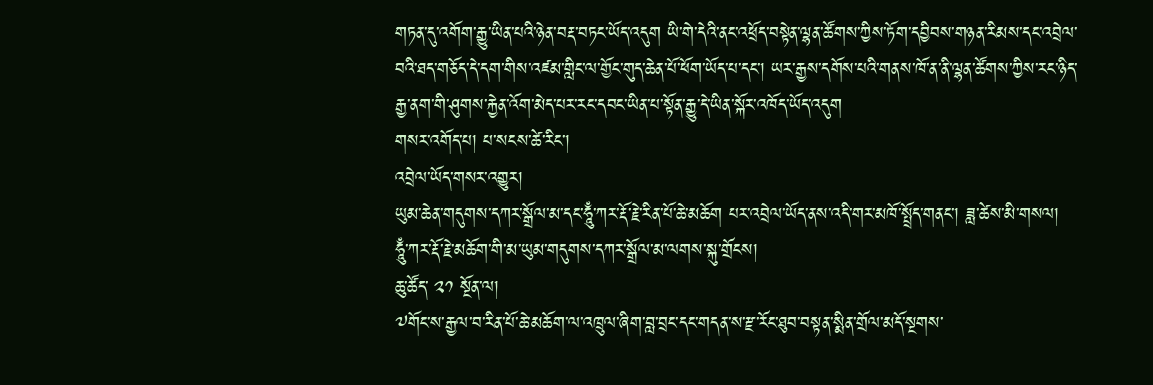གཏན་དུ་འགོག་རྒྱུ་ཡིན་པའི་ཉེན་བརྡ་བཏང་ཡོད་འདུག ཡི་གེ་དེའི་ནང་འཕྲོད་བསྟེན་ལྷན་ཚོགས་ཀྱིས་ཏོག་དབྱིབས་གཉན་རིམས་དང་འབྲེལ་བའི་ཐད་གཅོད་དེ་དག་གིས་འཛམ་གླིང་ལ་གྱོང་གུད་ཆེན་པོ་ཕོག་ཡོད་པ་དང་། ཡར་རྒྱས་དགོས་པའི་གནས་ཁོ་ན་ནི་ལྷན་ཚོགས་ཀྱིས་རང་ཉིད་རྒྱ་ནག་གི་ཤུགས་རྐྱེན་འོག་མེད་པར་རང་དབང་ཡིན་པ་སྟོན་རྒྱུ་དེ་ཡིན་སྐོར་འཁོད་ཡོད་འདུག
གསར་འགོད་པ། པ་སངས་ཚེ་རིང་།
འབྲེལ་ཡོད་གསར་འགྱུར།
ཡུམ་ཆེན་གདུགས་དཀར་སྒྲོལ་མ་དང་ཧཱུྃ་ཀར་རྡོ་རྗེ་རིན་པོ་ཆེ་མཆོག པར་འབྲེལ་ཡོད་ནས་འདི་གར་མཁོ་སྤྲོད་གནང་། ཟླ་ཚེས་མི་གསལ།
ཧཱུྃ་ཀར་རྡོ་རྗེ་མཆོག་གི་མ་ཡུམ་གདུགས་དཀར་སྒྲོལ་མ་ལགས་སྐུ་གྲོངས།
ཆུ་ཚོད་ ༢༡ སྔོན་ལ།
༧གོང་ས་རྒྱལ་བ་རིན་པོ་ཆེ་མཆོག་ལ་འཁྲུལ་ཞིག་བླ་བྲང་དང་གདན་ས་རྫ་རོང་ཐུབ་བསྟན་སྨིན་གྲོལ་མདོ་སྔགས་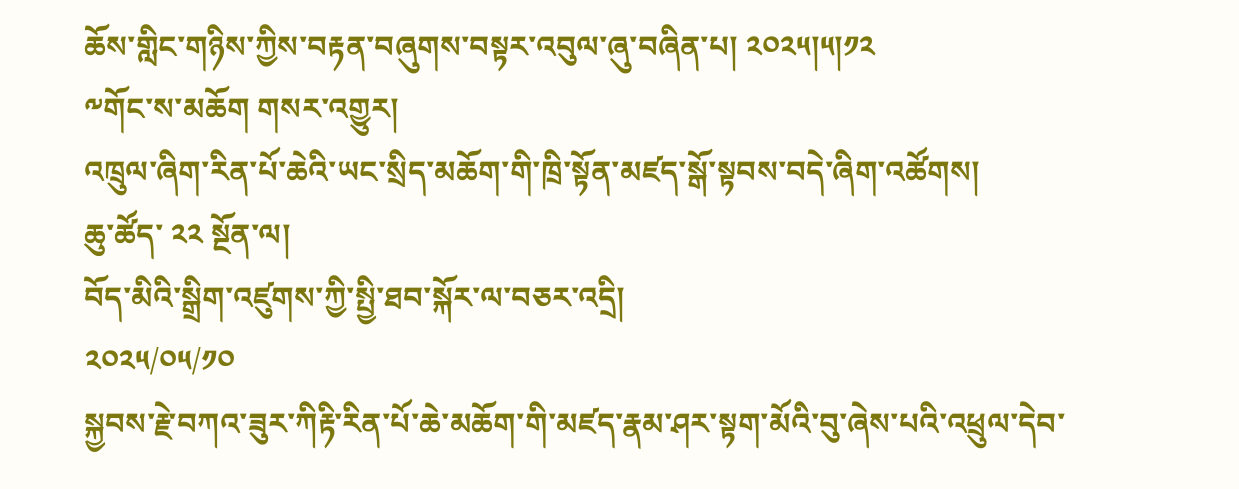ཆོས་གླིང་གཉིས་ཀྱིས་བརྟན་བཞུགས་བསྟར་འབུལ་ཞུ་བཞིན་པ། ༢༠༢༥།༥།༡༢
༸གོང་ས་མཆོག གསར་འགྱུར།
འཁྲུལ་ཞིག་རིན་པོ་ཆེའི་ཡང་སྲིད་མཆོག་གི་ཁྲི་སྟོན་མཛད་སྒོ་སྟབས་བདེ་ཞིག་འཚོགས།
ཆུ་ཚོད་ ༢༢ སྔོན་ལ།
བོད་མིའི་སྒྲིག་འཛུགས་ཀྱི་སྤྱི་ཐབ་སྐོར་ལ་བཅར་འདྲི།
༢༠༢༥/༠༥/༡༠
སྐྱབས་རྗེ་བཀའ་ཟུར་ཀིརྟི་རིན་པོ་ཆེ་མཆོག་གི་མཛད་རྣམ་ཤར་སྟག་མོའི་བུ་ཞེས་པའི་འཕྲུལ་དེབ་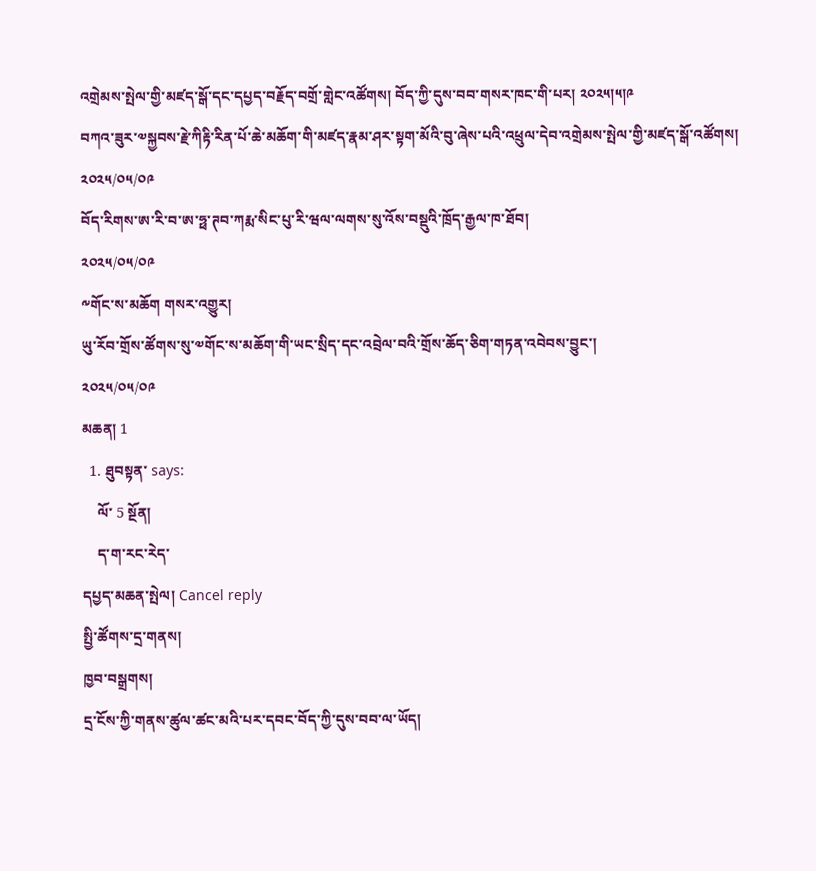འགྲེམས་སྤེལ་གྱི་མཛད་སྒོ་དང་དཔྱད་བརྗོད་བགྲོ་གླེང་འཚོགས། བོད་ཀྱི་དུས་བབ་གསར་ཁང་གི་པར། ༢༠༢༥།༥།༩
བཀའ་ཟུར་༧སྐྱབས་རྗེ་ཀིརྟི་རིན་པོ་ཆེ་མཆོག་གི་མཛད་རྣམ་ཤར་སྟག་མོའི་བུ་ཞེས་པའི་འཕྲུལ་དེབ་འགྲེམས་སྤེལ་གྱི་མཛད་སྒོ་འཚོགས།
༢༠༢༥/༠༥/༠༩
བོད་རིགས་ཨ་རི་བ་ཨ་ཧྥ་ཊབ་ཀརྨ་སིང་པུ་རི་ཝལ་ལགས་སུ་འོས་བསྡུའི་ཁྲོད་རྒྱལ་ཁ་ཐོབ།
༢༠༢༥/༠༥/༠༩
༸གོང་ས་མཆོག གསར་འགྱུར།
ཡུ་རོབ་གྲོས་ཚོགས་སུ་༧གོང་ས་མཆོག་གི་ཡང་སྲིད་དང་འབྲེལ་བའི་གྲོས་ཆོད་ཅིག་གཏན་འབེབས་བྱུང་།
༢༠༢༥/༠༥/༠༩
མཆན། 1
  1. ཐུབསྟན་ says:
    ལོ་ 5 སྔོན།
    ད་ག་རང་རེད་
དཔྱད་མཆན་སྤེལ། Cancel reply
སྤྱི་ཚོགས་དྲ་གནས།
ཁྱབ་བསྒྲགས།
དྲ་ངོས་ཀྱི་གནས་ཚུལ་ཚང་མའི་པར་དབང་བོད་ཀྱི་དུས་བབ་ལ་ཡོད།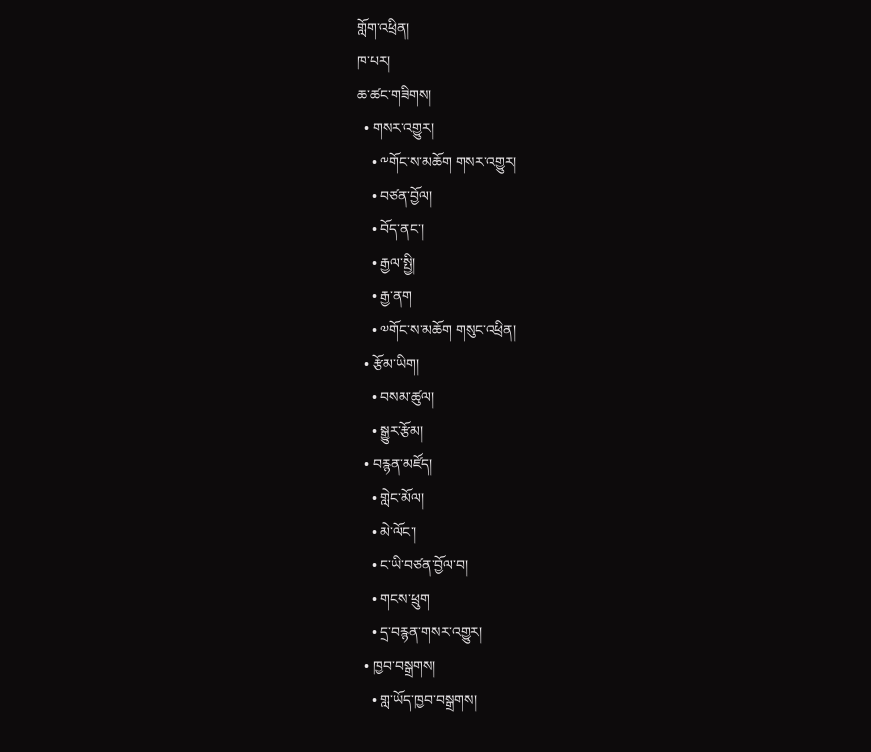གློག་འཕྲིན།
ཁ་པར།
ཆ་ཚང་གཟིགས།
  • གསར་འགྱུར།
    • ༸གོང་ས་མཆོག གསར་འགྱུར།
    • བཙན་བྱོལ།
    • བོད་ནང་།
    • རྒྱལ་སྤྱི།
    • རྒྱ་ནག
    • ༧གོང་ས་མཆོག གསུང་འཕྲིན།
  • རྩོམ་ཡིག།
    • བསམ་ཚུལ།
    • སྒྱུར་རྩོམ།
  • བརྙན་མཛོད།
    • གླེང་མོལ།
    • མེ་ལོང་།
    • ང་ཡི་བཙན་བྱོལ་བ།
    • གངས་ཕྲུག
    • དྲ་བརྙན་གསར་འགྱུར།
  • ཁྱབ་བསྒྲགས།
    • གླ་ཡོད་ཁྱབ་བསྒྲགས།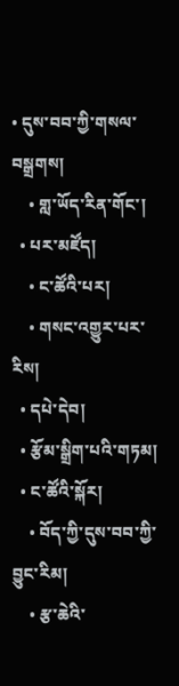• དུས་བབ་ཀྱི་གསལ་བསྒྲགས།
    • གླ་ཡོད་རིན་གོང་།
  • པར་མཛོད།
    • ང་ཚོའི་པར།
    • གསང་འགྱུར་པར་རིས།
  • དཔེ་དེབ།
  • རྩོམ་སྒྲིག་པའི་གཏམ།
  • ང་ཚོའི་སྐོར།
    • བོད་ཀྱི་དུས་བབ་ཀྱི་བྱུང་རིམ།
    • རྩ་ཆེའི་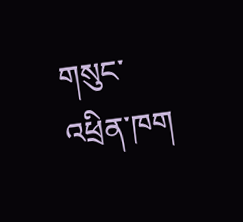གསུང་འཕྲིན་ཁག